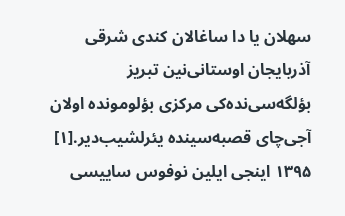سهلان یا دا ساغالان كندی شرقی آذربایجان اوستانی‌نین تبریز بؤلگه‌سی‌نده‌کی مرکزی بؤلومونده اولان آجی‌چای قصبه‌سینده یئرلشیب‌دیر.[۱] ۱۳۹۵ اينجی ايلين نوفوس ساییسی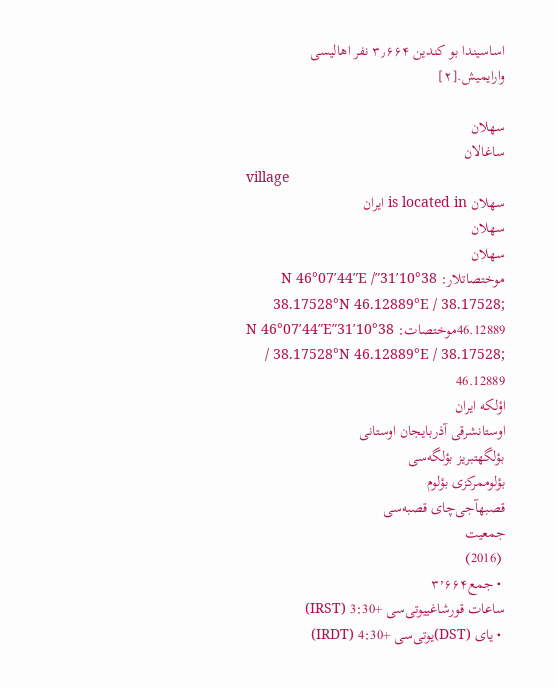اساسيندا بو كندين ۳٫۶۶۴ نفر اهالیسی وارایمیش.[۲]

سهلان
ساغالان
village
سهلان is located in ایران
سهلان
سهلان
موختصاتلار: 38°10′31″N 46°07′44″E / 38.17528°N 46.12889°E / 38.17528; 46.12889موختصات: 38°10′31″N 46°07′44″E / 38.17528°N 46.12889°E / 38.17528; 46.12889
اؤلکه ایران
اوستانشرقی آذربایجان اوستانی
بؤلگهتبریز بؤلگه‌سی
بؤلوممرکزی بؤلوم
قصبهآجی‌چای قصبه‌سی
جمعیت
 (2016)
 • جمع۳٬۶۶۴
ساعات قورشاغییوتی‌سی +3:30 (IRST)
 • یای (DST)یوتی‌سی +4:30 (IRDT)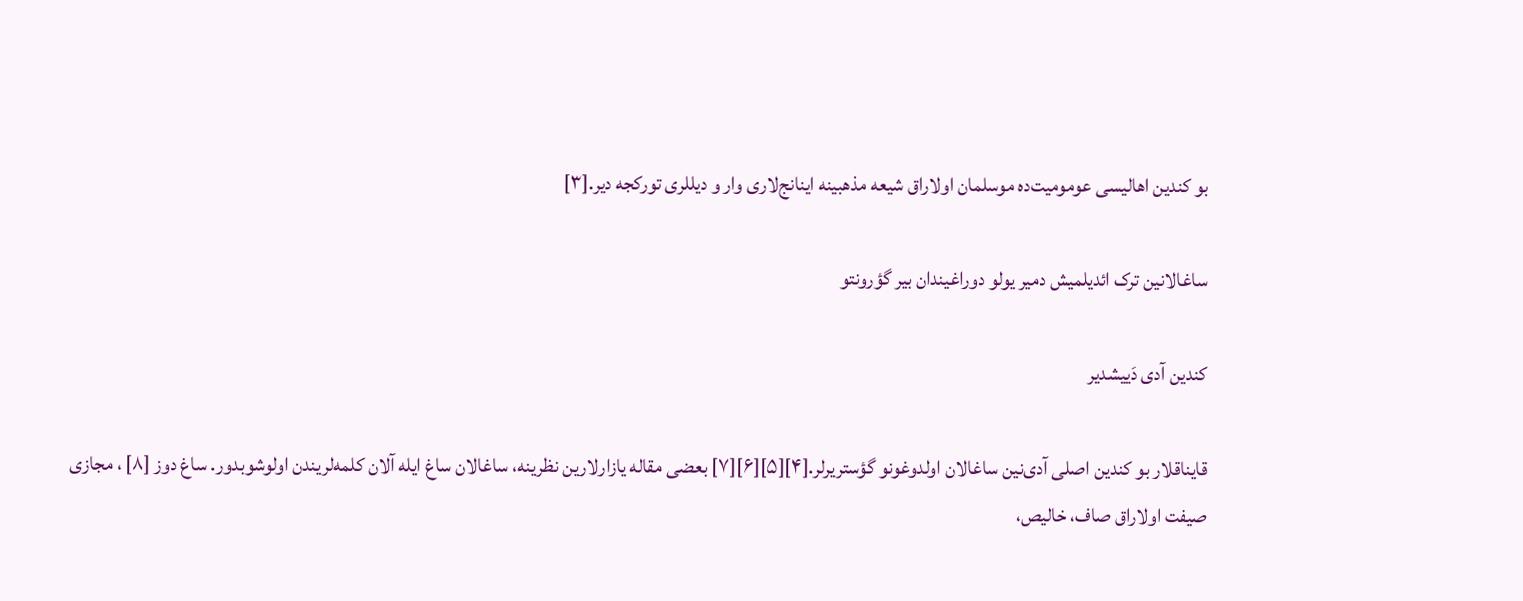بو کندین اهالیسی عومومیت‌ده موسلمان اولاراق شیعه مذهبینه اینانج‌لاری وار و دیللری تورکجه دیر.[۳]

ساغالانین ترک ائدیلمیش دمیر یولو دوراغیندان بیر گؤرونتو

کندین آدی دَییشدیر

قایناقلار بو کندین اصلی آدی‌نین ساغالان اولدوغونو گؤستریرلر.[۴][۵][۶][۷] بعضی مقاله یازارلارین نظرینه، ساغالان ساغ ایله آلان کلمه‌لریندن اولوشوبدور. ساغ دوز [۸] ، مجازی صیفت اولاراق صاف، خالیص،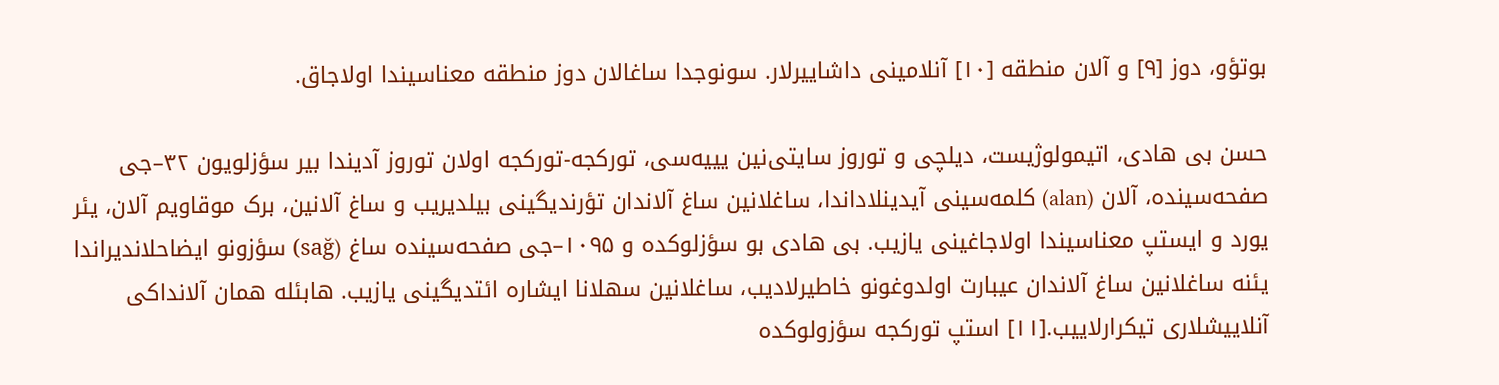بوتؤو، دوز [۹] و آلان منطقه [۱۰] آنلامینی داشاییرلار. سونوجدا ساغالان دوز منطقه معناسیندا اولاجاق.

حسن بی هادی، اتیمولوژیست، دیلچی و توروز سایتی‌نین یییه‌سی، تورکجه-تورکجه اولان توروز آدیندا بیر سؤزلویون ۳۲–جی صفحه‌سینده، آلان (alan) کلمه‌سینی آیدینلاداندا، ساغلانین ساغ آلاندان تؤرندیگینی بیلدیریب و ساغ آلانین، برک موقاویم آلان، یئر یورد و ایستپ معناسیندا اولاجاغینی یازیب. بی هادی بو سؤزلوکده و ۱۰۹۵–جی صفحه‌سینده ساغ (sağ) سؤزونو ایضاحلاندیراندا یئنه ساغلانین ساغ آلاندان عیبارت اولدوغونو خاطیرلادیب، ساغلانین سهلانا ایشاره ائتدیگینی یازیب. هابئله همان آلانداکی آنلاییشلاری تیکرارلاییب.[۱۱] استپ تورکجه سؤزولوکده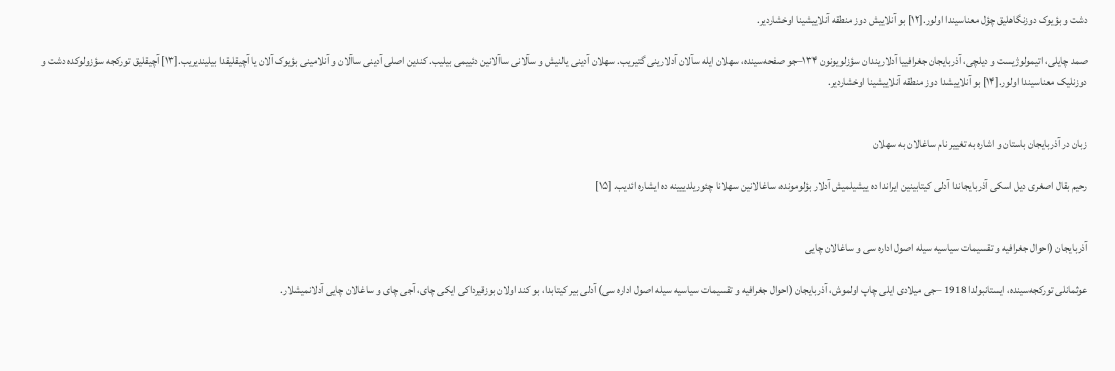دشت و بؤیوک دوزنگاهلیق چؤل معناسیندا اولور.[۱۲] بو آنلاییش دوز منطقه آنلاییشینا اوخشاردیر.

صمد چایلی، اتیمولوژیست و دیلچی، آذربایجان جغرافییا آدلاریندان سؤزلویونون ۱۳۴–جو صفحه‌سینده، سهلان ایله سآلان آدلارینی گتیریب. سهلان آدینی یالنیش و سآلانی ساآلانین دئییمی بیلیب. کندین اصلی آدینی ساآلان و آنلامینی بؤیوک آلان یا آچیقلیقدا بیلیندیریب.[۱۳] آچیقلیق تورکجه سؤزولوکده دشت و دوزنلیک معناسیندا اولور.[۱۴] بو آنلاییشدا دوز منطقه آنلاییشینا اوخشاردیر.


زبان در آذربایجان باستان و اشاره به تغییر نام ساغالان به سهلان

رحیم بقال اصغری دیل اسکی آذربایجاندا آدلی کیتابینین ایراندا ده ییشیلمیش آدلار بؤلومونده، ساغالانین سهلانا چئوریلدییینه ده ایشاره ائدیب. [۱۵]


آذربایجان (احوال جغرافیه و تقسیمات سیاسیه سیله اصول اداره سی و ساغالان چایی

عوثمانلی تورکجه‌سینده، ایستانبولدا 1918 –جی میلادی ایلی چاپ اولموش، آذربایجان (احوال جغرافیه و تقسیمات سیاسیه سیله اصول اداره سی) آدلی بیر کیتابدا، بو کند اولان بوزقیرداکی ایکی چای، آجی چای و ساغالان چایی آدلانمیشلار.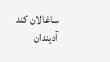ساغالان کند آدیندان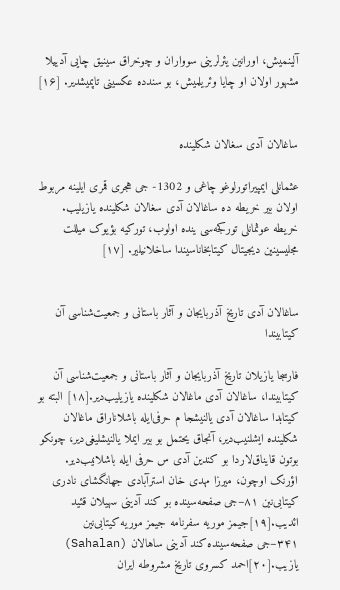آلینمیش، اورانین یئرلرینی سوواران و چوخراق سینیق چایی آدییلا مشهور اولان او چایا وئریلمیش، بو سندده عکسینی تاپمیشدیر. [۱۶]


ساغالان آدی سغالان شکلینده

عثمانلی ایمپیراتورلوغو چاغی و 1302- جی هجری قمری ایلینه مربوط اولان بیر خریطه ده ساغالان آدی سغالان شکلینده یازیلیب. خریطه عوثمانلی تورکجه‌سی ینده اولوب، تورکیه بؤیوک میللت مجلیسینین دیجیتال کیتابخاناسیندا ساخلانیلیر. [۱۷]


ساغالان آدی تاریخ آذربایجان و آثار باستانی و جمعیت‌شناسی آن کیتابیندا

فارسجا یازیلان تاریخ آذربایجان و آثار باستانی و جمعیت‌شناسی آن کیتابیندا، ساغالان آدی ماغالان شکلینده یازیلیب‌دیر.[۱۸] البته بو کیتابدا ساغالان آدی یالنیشجا م حرفی‌ایله باشلاناراق ماغالان شکلینده ایشلنیب‌دیر، آنجاق یحتمل بو بیر ایملا یالنیشلیغی‌دیر، چونکو بوتون قایناق‌لاردا بو کندین آدی س حرفی ایله باشلانیب‌دیر. اؤرنک اوچون، میرزا مهدی خان استرآبادی جهانگشای نادری کیتابی‌نین ۸۱–جی صفحه‌سینده بو کند آدینی سهیلان قئید ائدیب.[۱۹]جیمز موریه سفرنامه جیمز موریه کیتابی‌نین ۳۴۱–جی صفحه‌سینده کند آدینی ساهالان (Sahalan) یازیب.[۲۰]احمد کسروی تاریخ مشروطه ایران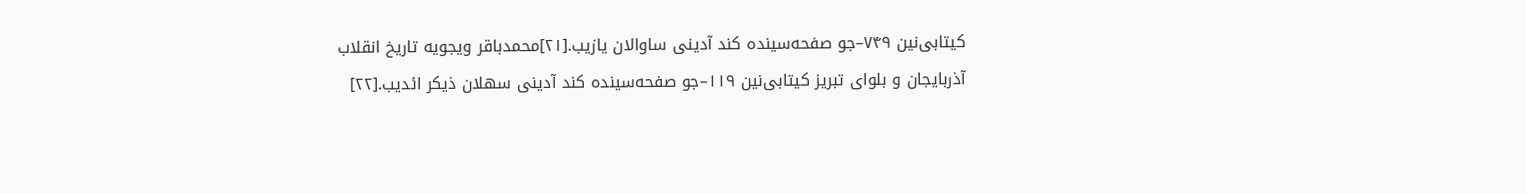کیتابی‌نین ۷۴۹–جو صفحه‌سینده کند آدینی ساوالان یازیب.[۲۱]محمدباقر ویجویه تاریخ انقلاب آذربایجان و بلوای تبریز کیتابی‌نین ۱۱۹–جو صفحه‌سینده کند آدینی سهلان ذیکر ائدیب.[۲۲]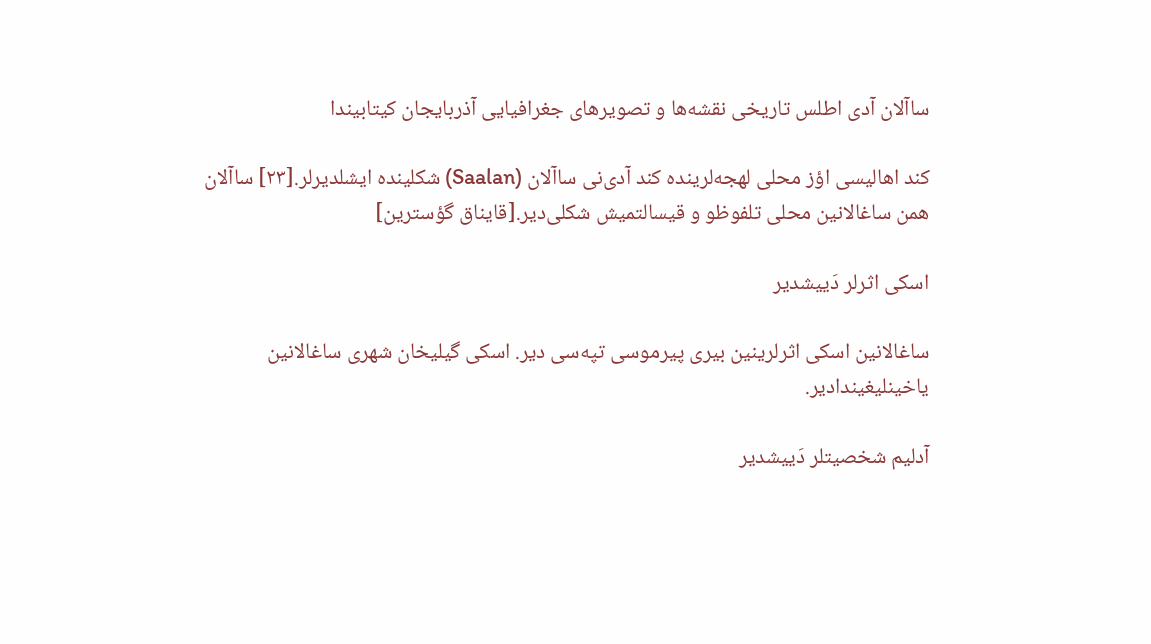ساآلان آدی اطلس تاریخی نقشه‌ها و تصویرهای جغرافیایی آذربایجان کیتابیندا

کند اهالیسی اؤز محلی لهجه‌لرینده کند آدی‌نی ساآلان (Saalan) شکلینده ایشلدیرلر.[۲۳] ساآلان همن ساغالانین محلی تلفوظو و قیسالتمیش شکلی‌دیر.[قایناق گؤسترین]

اسکی اثرلر دَییشدیر

ساغالانین اسکی اثرلرینین بیری پیرموسی تپه‌سی دیر. اسکی گیلیخان شهری ساغالانین یاخینلیغیندادیر.

آدلیم شخصیتلر دَییشدیر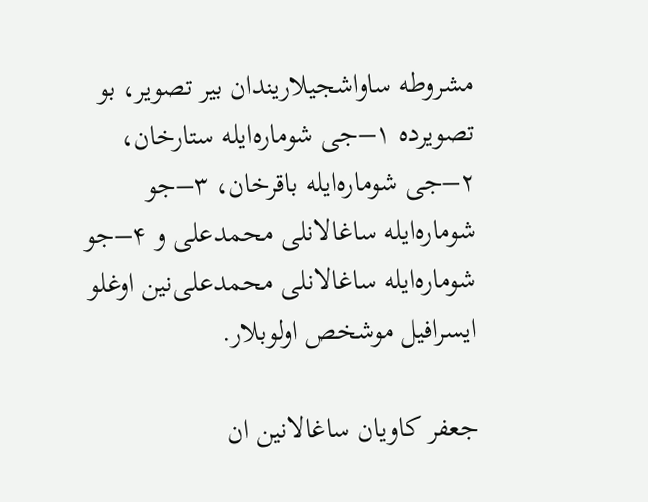مشروطه ساواشجیلاریندان بیر تصویر، بو تصویرده ۱–جی شوماره‌ایله ستارخان، ۲–جی شوماره‌ایله باقرخان، ۳–جو شوماره‌ایله ساغالانلی محمدعلی و ۴–جو شوماره‌ایله ساغالانلی محمدعلی‌نین اوغلو ایسرافیل موشخص اولوبلار.

جعفر کاویان ساغالانین ان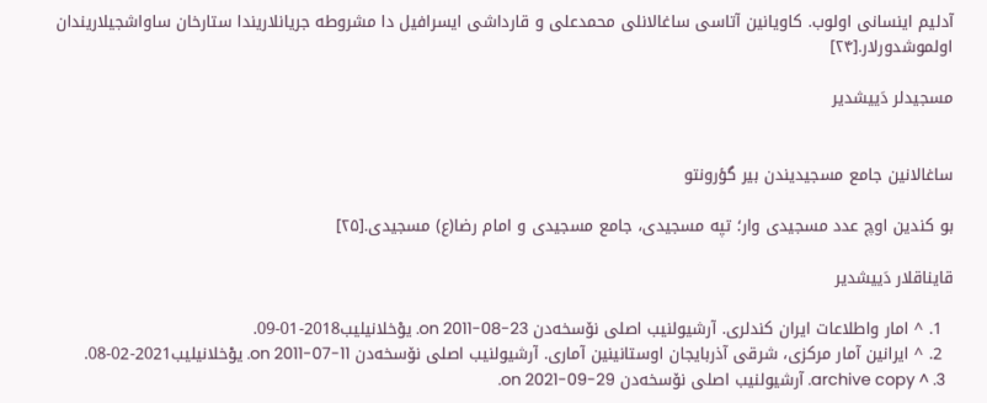آدلیم اینسانی اولوب. کاویانین آتاسی ساغالانلی محمدعلی و قارداشی ایسرافیل دا مشروطه جریانلاریندا ستارخان ساواشجیلاریندان اولموشدورلار.[۲۴]

مسجیدلر دَییشدیر


ساغالانین جامع مسجیدیندن بیر گؤرونتو

بو کندین اوچ عدد مسجیدی وار؛ تپه مسجیدی، جامع مسجیدی و امام رضا(ع) مسجیدی.[۲۵]

قایناقلار دَییشدیر

  1. ^ امار واطلاعات ایران کندلری. آرشیولنیب اصلی نۆسخه‌دن on 2011-08-23. یوْخلانیلیب2018-01-09.
  2. ^ ایرانین آمار مرکزی، شرقی آذربايجان اوستانینين آماری. آرشیولنیب اصلی نۆسخه‌دن on 2011-07-11. یوْخلانیلیب2021-02-08.
  3. ^ archive copy. آرشیولنیب اصلی نۆسخه‌دن on 2021-09-29.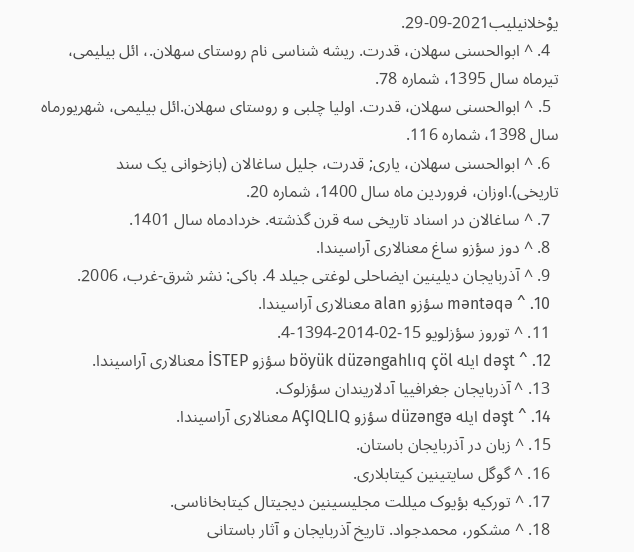یوْخلانیلیب2021-09-29.
  4. ^ ابوالحسنی سهلان، قدرت. ریشه شناسی نام روستای سهلان.، ائل بیلیمی، تیرماه سال 1395، شماره 78.
  5. ^ ابوالحسنی سهلان، قدرت. اولیا چلبی و روستای سهلان.ائل بیلیمی، شهریورماه سال 1398، شماره 116.
  6. ^ ابوالحسنی سهلان، یاری; قدرت، جلیل ساغالان (بازخوانی یک سند تاریخی).اوزان، فروردین ماه سال 1400، شماره 20.
  7. ^ ساغالان در اسناد تاریخی سه قرن گذشته. خردادماه سال 1401.
  8. ^ دوز سؤزو ساغ معنالاری آراسیندا.
  9. ^ آذربایجان دیلینین ایضاحلی لوغتی جیلد 4. باکی: نشر شرق-غرب، 2006.
  10. ^ məntəqə سؤزو alan معنالاری آراسیندا.
  11. ^ توروز سؤزلویو 15-02-2014-1394-4.
  12. ^ dəşt ایله böyük düzəngahlıq çöl سؤزو İSTEP معنالاری آراسیندا.
  13. ^ آذربایجان جغرافییا آدلاریندان سؤزلوک.
  14. ^ dəşt ایله düzəngə سؤزو AÇIQLIQ معنالاری آراسیندا.
  15. ^ زبان در آذربایجان باستان.
  16. ^ گوگل سایتینین کیتابلاری.
  17. ^ تورکیه بؤیوک میللت مجلیسینین دیجیتال کیتابخاناسی.
  18. ^ مشکور، محمدجواد. تاریخ آذربایجان و آثار باستانی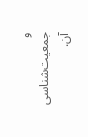و جمعیت‌شناسی آن.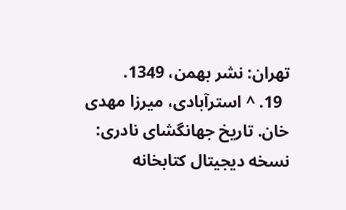تهران: نشر بهمن، 1349.
  19. ^ استرآبادی، میرزا مهدی خان. تاریخ جهانگشای نادری: نسخه دیجیتال کتابخانه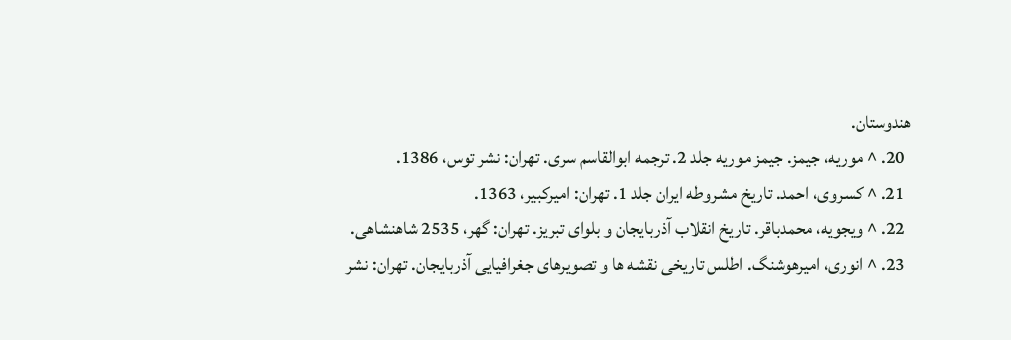هندوستان.
  20. ^ موریه، جیمز. جیمز موریه جلد 2. ترجمه ابوالقاسم سری. تهران: نشر توس، 1386.
  21. ^ کسروی، احمد. تاریخ مشروطه ایران جلد 1. تهران: امیرکبیر، 1363.
  22. ^ ویجویه، محمدباقر. تاریخ انقلاب آذربایجان و بلوای تبریز. تهران: گهر، 2535 شاهنشاهی.
  23. ^ انوری، امیرهوشنگ. اطلس تاریخی نقشه ها و تصویرهای جغرافیایی آذربایجان. تهران: نشر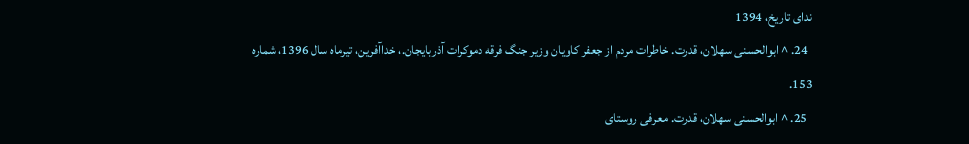ندای تاریخ، 1394
  24. ^ ابوالحسنی سهلان، قدرت. خاطرات مردم از جعفر کاویان وزیر جنگ فرقه دموکرات آذربایجان.، خداآفرین، تیرماه سال 1396، شماره 153.
  25. ^ ابوالحسنی سهلان، قدرت. معرفی روستای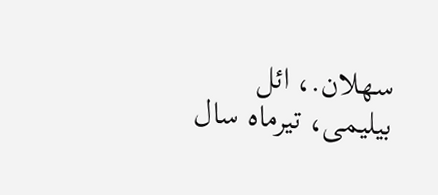سهلان.، ائل بیلیمی، تیرماه سال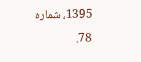1395، شماره 78.